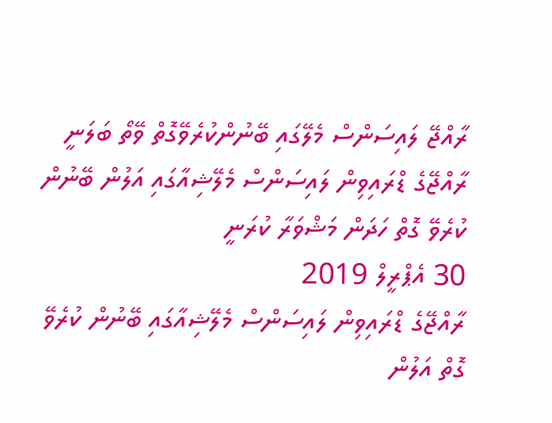ރާއްޖޭ ލައިސަންސް މެލޭގައި ބޭނުންކުރެވޭގޮތް ވޭތޯ ބަލަނީ
ރާއްޖޭގެ ޑްރައިވިން ލައިސަންސް މެލޭޝިއާގައި އަލުން ބޭނުން ކުރެވޭ ގޮތް ހަދަން މަޝްވަރާ ކުރަނީ
30 އެޕްރީލް 2019
ރާއްޖޭގެ ޑްރައިވިން ލައިސަންސް މެލޭޝިއާގައި ބޭނުން ކުރެވޭ ގޮތް އަލުން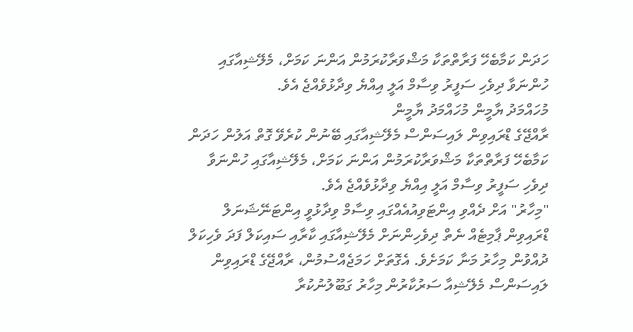ހަދަން ކަމާބެހޭ ފަރާތްތަކާ މަޝްވަރާކުރަމުން އަންނަ ކަމަށް، މެލޭޝިއާގައި ހުންނަވާ ދިވެހި ސަފީރު ވިސާމް އަލީ އިއްޔެ ވިދާޅުވެއްޖެ އެވެ.
މުހައްމަދު ޔާމީން މުހައްމަދު ޔާމީން
ރާއްޖޭގެ ޑްރައިވިން ލައިސަންސް މެލޭޝިއާގައި ބޭނުން ކުރެވޭ ގޮތް އަލުން ހަދަން ކަމާބެހޭ ފަރާތްތަކާ މަޝްވަރާކުރަމުން އަންނަ ކަމަށް، މެލޭޝިއާގައި ހުންނަވާ ދިވެހި ސަފީރު ވިސާމް އަލީ އިއްޔެ ވިދާޅުވެއްޖެ އެވެ.
"މިހާރު" އަށް ދެއްވި އިންޓަވިއުއެއްގައި ވިސާމް ވިދާޅުވީ އިންޓަނޭޝަނަލް ޑްރައިވިން ޕާމިޓެއް ނެތް ދިވެހިންނަށް މެލޭޝިއާގައި ކާރާއި ސައިކަލް ފަދަ ވެހިކަލް ދުއްވުން މިހާރު މަނާ ކަމަށެވެ. އެގޮތަށް ހަމަޖެއްސުމުން، ރާއްޖޭގެ ޑްރައިވިން ލައިސަންސް މެލޭޝިއާ ސަރުކާރުން މިހާރު ގަބޫލުނުކުރާ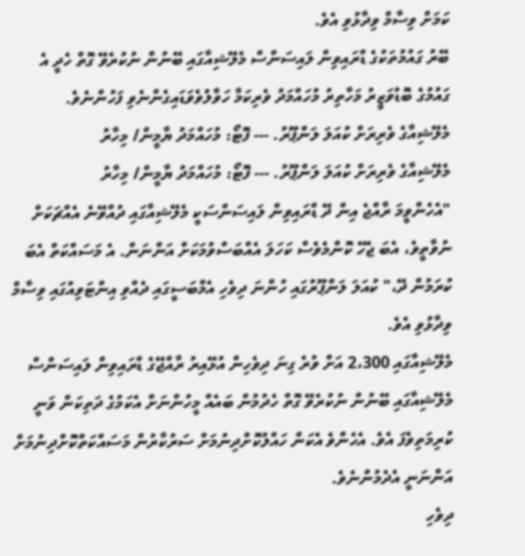ކަމަށް ވިސާމް ވިދާޅުވި އެވެ.
ބޭރު ގައުމުތަކުގެ ޑްރައިވިން ލައިސަންސް މެލޭޝިއާގައި ބޭނުން ނުކުރެވޭ ގޮތް ހެދީ އެ ގައުމުގެ ބޮޑުވަޒީރު މަހާތިރު މުހައްމަދު ވެރިކަމާ ހަވާލުވެވަޑައިގެންނެވި ފަހުންނެވެ.
މެލޭޝިއާގެ ވެރިރަށް ކުއަލަ ލަންޕޫރު. --- ފޮޓޯ: މުހައްމަދު ޔާމީން/ މިހާރު
މެލޭޝިއާގެ ވެރިރަށް ކުއަލަ ލަންޕޫރު. --- ފޮޓޯ: މުހައްމަދު ޔާމީން/ މިހާރު
"އެހެންވީމަ ރާއްޖެ އިން ދޭ ޑްރައިވިން ލައިސަންސަކީ މެލޭޝިއާގައި ދުއްވޭނެ އެއްޗަކަށް ނުވާތީވެ، އެބަ ޖެހޭ ކޮންމެވެސް ކަހަލަ އެއްބަސްވުމަކަށް އަންނަން. އެ މަސައްކަތް އެބަ ކުރަމުން ދޭ،" ކުއަލަ ލަންޕޫރުގައި ހުންނަ ދިވެހި އެމްބަސީގައި ދެއްވި އިންޓަވިއުގައި ވިސާމް ވިދާޅުވި އެވެ.
މެލޭޝިއާގައި 2،300 އަށް ވުރެ ގިނަ ދިވެހިން އުޅޭއިރު ރާއްޖޭގެ ޑްރައިވިން ލައިސަންސް މެލޭޝިއާގައި ބޭނުން ނުކުރެވޭ ގޮތް ހެދުމުން ބައެއް މީހުންނަށް އެކަމުގެ ދަތިކަން ވަނީ ކުރިމަތިވެފަ އެވެ. އެހެންވެ އެކަން ހައްލުކޮށްދިނުމަށް ސަރުކާރުން މަސައްކަތްކޮށްދިނުމަށް އަންނަނީ އެދެމުންނެވެ.
ދިވެހި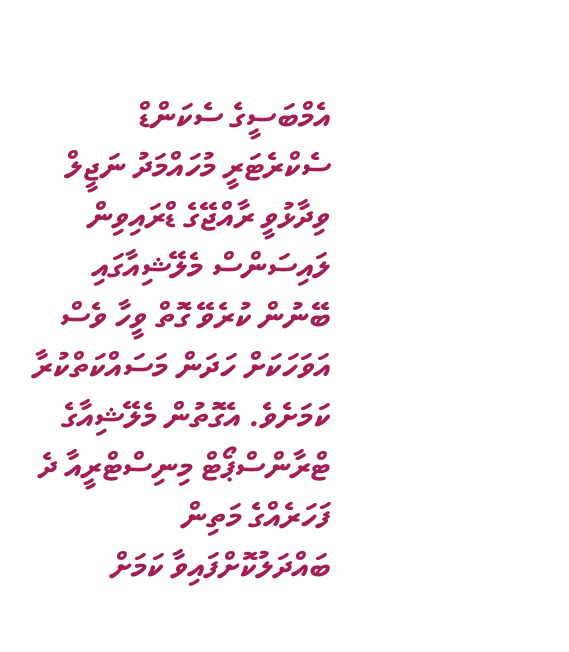އެމްބަސީގެ ސެކަންޑް ސެކްރެޓަރީ މުހައްމަދު ނަޖީލް ވިދާޅުވީ ރާއްޖޭގެ ޑްރައިވިން ލައިސަންސް މެލޭޝިއާގައި ބޭނުން ކުރެވޭ ގޮތް ވީހާ ވެސް އަވަހަކަށް ހަދަން މަސައްކަތްކުރާ ކަމަށެވެ. އެގޮތުން މެލޭޝިއާގެ ޓްރާންސްޕޯޓް މިނިސްޓްރީއާ ދެ ފަހަރެއްގެ މަތިން ބައްދަލުކޮށްފައިވާ ކަމަށް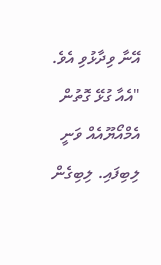އޭނާ ވިދާޅުވި އެވެ.
"އެއާ ގުޅޭ ގޮތުން އެމްއޯޔޫއެއް ވަނީ ލިބިފައި. ލިބިގެން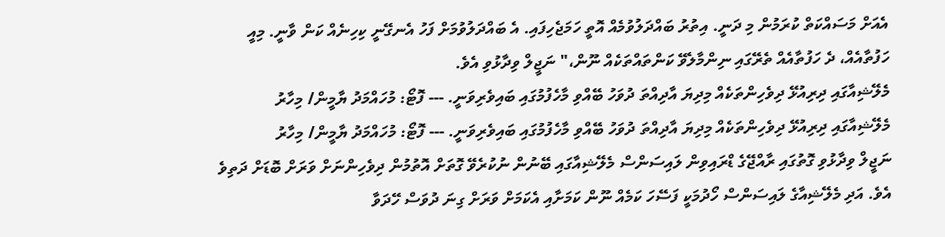އެއަށް މަސައްކަތް ކުރަމުން މި ދަނީ. އިތުރު ބައްދަލުވުމެއް އޮތީ ހަމަޖެހިފައި. އެ ބައްދަލުވުމަށް ފަހު އެނގޭނީ ކިހިނެއް ކަން ވާނީ. މިއީ ހަފުތާއެއް، ދެ ހަފުތާއެއް ތެރޭގައި ނިންމާލެވޭ ކަންތައްތަކެއް ނޫން،" ނަޖީލް ވިދާޅުވި އެވެ.
މެލޭޝިއާގައި ދިރިއުޅޭ ދިވެހިންތަކެއް މިދިޔަ އާދިއްތަ ދުވަހު ބޭއްވި މާހެފުމުގައި ބައިވެރިވަނީ. --- ފޮޓޯ: މުހައްމަދު ޔާމީން/ މިހާރު
މެލޭޝިއާގައި ދިރިއުޅޭ ދިވެހިންތަކެއް މިދިޔަ އާދިއްތަ ދުވަހު ބޭއްވި މާހެފުމުގައި ބައިވެރިވަނީ. --- ފޮޓޯ: މުހައްމަދު ޔާމީން/ މިހާރު
ނަޖީލް ވިދާޅުވި ގޮތުގައި ރާއްޖޭގެ ޑްރައިވިން ލައިސަންސް މެލޭޝިއާގައި ބޭނުން ނުކުރެވޭ ގޮތަށް އޮތުމުން ދިވެހިންނަށް ވަރަށް ބޮޑަށް ދަތިވެ އެވެ. އަދި މެލޭޝިއާގެ ލައިސަންސް ހޯދުމަކީ ފަސޭހަ ކަމެއް ނޫން ކަމަށާއި އެކަމަށް ވަރަށް ގިނަ ދުވަސް ހޭދަވާ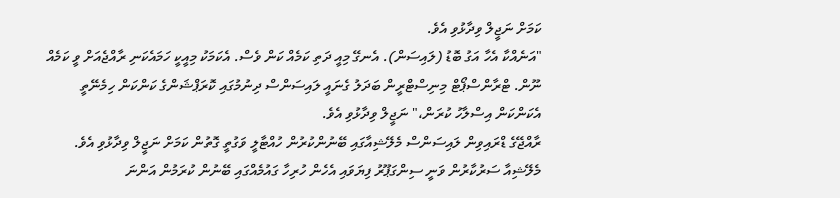ކަމަށް ނަޖީލް ވިދާޅުވި އެވެ.
"އަނެއްކާ އެހާ އަގު ބޮޑު (ލައިސަން). އެނގޭ މިއީ ދަތި ކަމެއް ކަން ވެސް. އެކަމަކު މިއީކީ ހަމައެކަނި ރާއްޖެއަށް ވީ ކަމެއް ނޫން. ޓްރާންސްޕޯޓް މިނިސްޓްރީން ބަދަލު ގެނައީ ލައިސަންސް ދިނުމުގައި ކޮރަޕްޝަންގެ ކަންކަން ހިމެނޭތީ އެކަންކަން އިސްލާހު ކުރަން،" ނަޖީލް ވިދާޅުވި އެވެ.
ރާއްޖޭގެ ޑްރައިވިން ލައިސަންސް މެލޭޝިއާގައި ބޭނުންކުރުން ހުއްޓާލީ ވަގުތީ ގޮތުން ކަމަށް ނަޖީލް ވިދާޅުވި އެވެ. މެލޭޝިއާ ސަރުކާރުން ވަނީ ސިންގަޕޫރު ފިޔަވައި އެހެން ހުރިހާ ގައުމެއްގައި ބޭނުން ކުރަމުން އަންނަ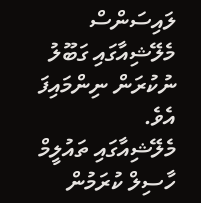ލައިސަންސް މެލޭޝިއާގައި ގަބޫލު ނުކުރަން ނިންމައިފަ އެވެ.
މެލޭޝިއާގައި ތައުލީމް ހާސިލް ކުރަމުން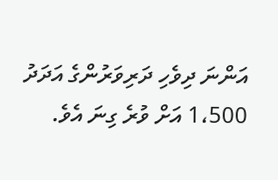އަންނަ ދިވެހި ދަރިވަރުންގެ އަދަދު 1،500 އަށް ވުރެ ގިނަ އެވެ.